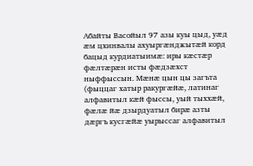Абайты Васойыл 97 азы куы цыд, уæд æм цхинвалы ахуыргæнджытæй корд бацыд курдиатыимæ: иры кæстæр фæлтæрæн исты фæдзæхст ныффыссын. Мæнæ цын цы загъта (фыццаг хатыр ракургæйæ, латинаг алфавитыл кæй фыссы, уый тыххæй, фæлæ йæ дзырдуатыл бирæ азты дæргъ кусгæйæ уырыссаг алфавитыл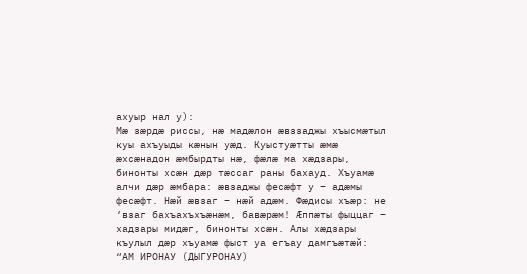ахуыр нал у):
Мæ зæрдæ риссы, нæ мадæлон æвззаджы хъысмæтыл куы ахъуыды кæнын уæд. Куыстуæтты æмæ æхсæнадон æмбырдты нæ, фæлæ ма хæдзары, бинонты хсæн дæр тæссаг раны бахауд. Хъуамæ алчи дæр æмбара: æвзаджы фесæфт у – адæмы фесæфт. Нæй æвзаг – нæй адæм. Фæдисы хъæр: не ‘взаг бахъахъхъæнæм, бавæрæм! Æппæты фыццаг – хадзары мидæг, бинонты хсæн. Алы хæдзары къулыл дæр хъуамæ фыст уа егъау дамгъæтæй:
“АМ ИРОНАУ (ДЫГУРОНАУ)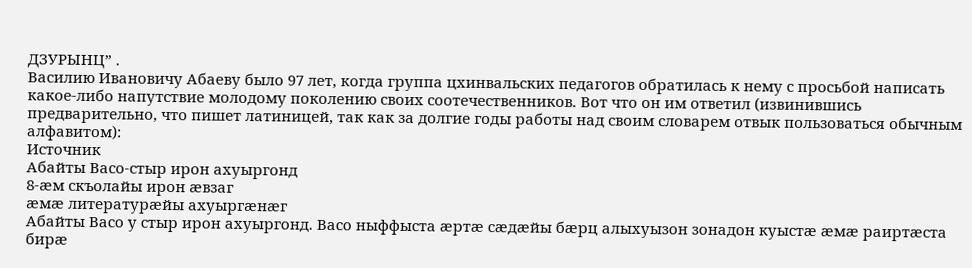ДЗУРЫНЦ” .
Василию Ивановичу Абаеву было 97 лет, когда группа цхинвальских педагогов обратилась к нему с просьбой написать какое-либо напутствие молодому поколению своих соотечественников. Вот что он им ответил (извинившись предварительно, что пишет латиницей, так как за долгие годы работы над своим словарем отвык пользоваться обычным алфавитом):
Источник
Абайты Васо-стыр ирон ахуыргонд
8-ӕм скъолайы ирон ӕвзаг
ӕмӕ литературӕйы ахуыргӕнӕг
Абайты Васо у стыр ирон ахуыргонд. Васо ныффыста ӕртӕ сӕдӕйы бӕрц алыхуызон зонадон куыстӕ ӕмӕ раиртӕста бирӕ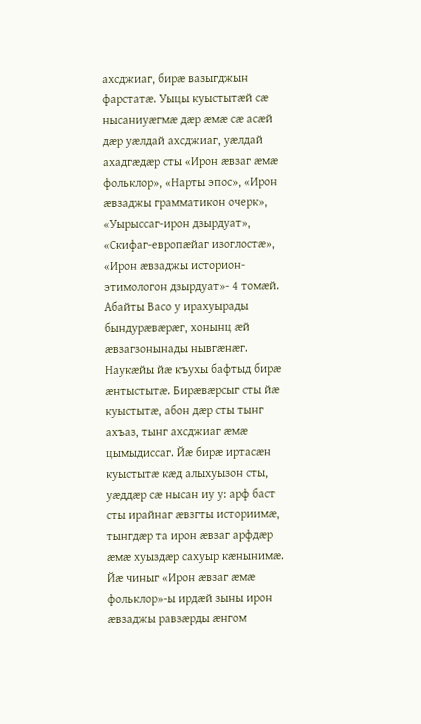ахсджиаг, бирӕ вазыгджын фарстатӕ. Уыцы куыстытӕй сӕ нысаниуӕгмӕ дӕр ӕмӕ сӕ асӕй дӕр уӕлдай ахсджиаг, уӕлдай ахадгӕдӕр сты «Ирон ӕвзаг ӕмӕ фольклор», «Нарты эпос», «Ирон ӕвзаджы грамматикон очерк», «Уырыссаг-ирон дзырдуат», «Скифаг-европӕйаг изоглостӕ», «Ирон ӕвзаджы историон-этимологон дзырдуат»- 4 томӕй.
Абайты Васо у ирахуырады бындурӕвӕрӕг, хонынц ӕй ӕвзагзонынады нывгӕнӕг. Наукӕйы йӕ къухы бафтыд бирӕ ӕнтыстытӕ. Бирӕвӕрсыг сты йӕ куыстытӕ, абон дӕр сты тынг ахъаз, тынг ахсджиаг ӕмӕ цымыдиссаг. Йӕ бирӕ иртасӕн куыстытӕ кӕд алыхуызон сты, уӕддӕр сӕ нысан иу у: арф баст сты ирайнаг ӕвзгты историимӕ, тынгдӕр та ирон ӕвзаг арфдӕр ӕмӕ хуыздӕр сахуыр кӕнынимӕ. Йӕ чиныг «Ирон ӕвзаг ӕмӕ фольклор»-ы ирдӕй зыны ирон ӕвзаджы равзӕрды ӕнгом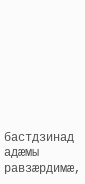бастдзинад адӕмы равзӕрдимӕ,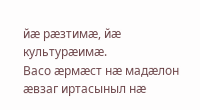йӕ рӕзтимӕ, йӕ культурӕимӕ.
Васо ӕрмӕст нӕ мадӕлон ӕвзаг иртасыныл нӕ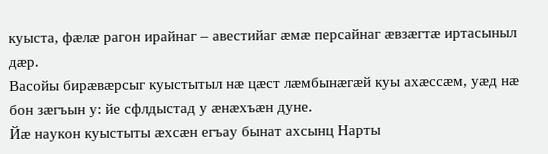куыста, фӕлӕ рагон ирайнаг – авестийаг ӕмӕ персайнаг ӕвзӕгтӕ иртасыныл дӕр.
Васойы бирӕвӕрсыг куыстытыл нӕ цӕст лӕмбынӕгӕй куы ахӕссӕм, уӕд нӕ бон зӕгъын у: йе сфлдыстад у ӕнӕхъӕн дуне.
Йӕ наукон куыстыты ӕхсӕн егъау бынат ахсынц Нарты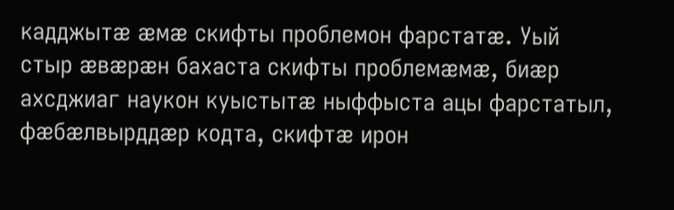кадджытӕ ӕмӕ скифты проблемон фарстатӕ. Уый стыр ӕвӕрӕн бахаста скифты проблемӕмӕ, биӕр ахсджиаг наукон куыстытӕ ныффыста ацы фарстатыл, фӕбӕлвырддӕр кодта, скифтӕ ирон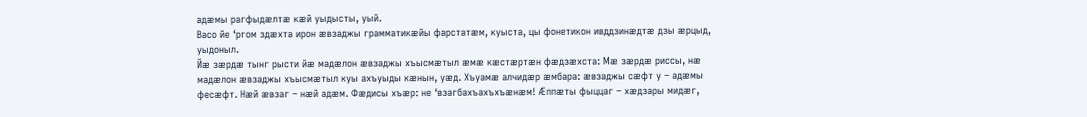адӕмы рагфыдӕлтӕ кӕй уыдысты, уый.
Васо йе ‘ргом здӕхта ирон ӕвзаджы грамматикӕйы фарстатӕм, куыста, цы фонетикон ивддзинӕдтӕ дзы ӕрцыд, уыдоныл.
Йӕ зӕрдӕ тынг рысти йӕ мадӕлон ӕвзаджы хъысмӕтыл ӕмӕ кӕстӕртӕн фӕдзӕхста: Мӕ зӕрдӕ риссы, нӕ мадӕлон ӕвзаджы хъысмӕтыл куы ахъуыды кӕнын, уӕд. Хъуамӕ алчидӕр ӕмбара: ӕвзаджы сӕфт у – адӕмы фесӕфт. Нӕй ӕвзаг – нӕй адӕм. Фӕдисы хъӕр: не ‘взагбахъахъхъӕнӕм! Ӕппӕты фыццаг – хӕдзары мидӕг,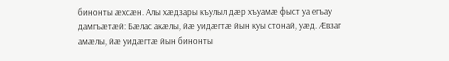бинонты ӕхсӕн. Алы хӕдзары къулыл дӕр хъуамӕ фыст уа егъау дамгъӕтӕй: Бӕлас акӕлы, йӕ уидӕгтӕ йын куы стонай, уӕд. Ӕвзаг амӕлы, йӕ уидӕгтӕ йын бинонты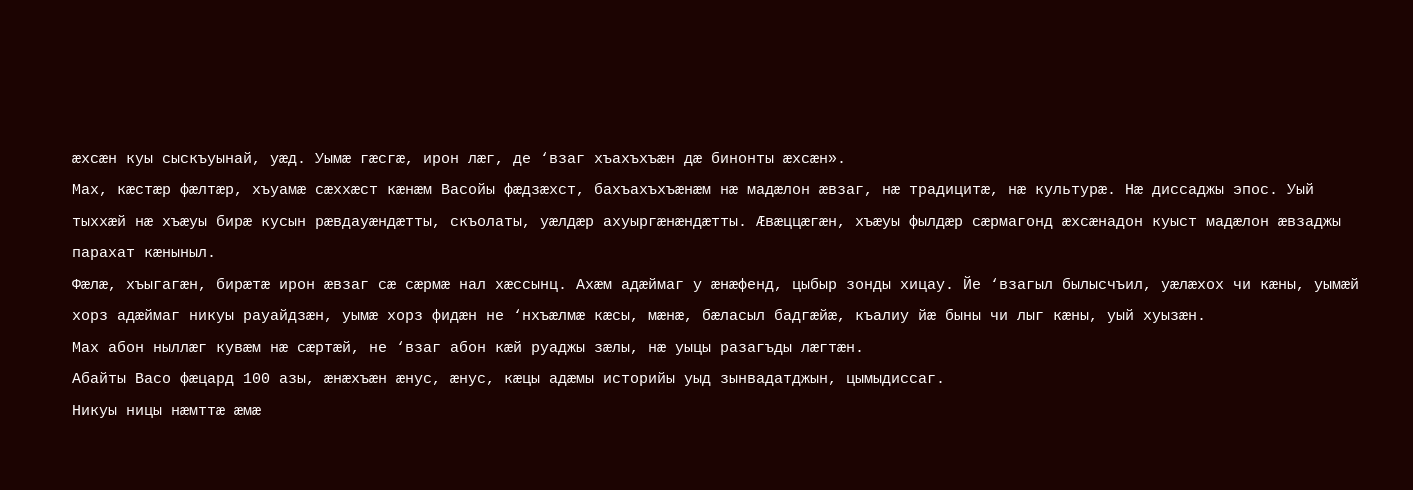ӕхсӕн куы сыскъуынай, уӕд. Уымӕ гӕсгӕ, ирон лӕг, де ‘взаг хъахъхъӕн дӕ бинонты ӕхсӕн».
Мах, кӕстӕр фӕлтӕр, хъуамӕ сӕххӕст кӕнӕм Васойы фӕдзӕхст, бахъахъхъӕнӕм нӕ мадӕлон ӕвзаг, нӕ традицитӕ, нӕ культурӕ. Нӕ диссаджы эпос. Уый тыххӕй нӕ хъӕуы бирӕ кусын рӕвдауӕндӕтты, скъолаты, уӕлдӕр ахуыргӕнӕндӕтты. Ӕвӕццӕгӕн, хъӕуы фылдӕр сӕрмагонд ӕхсӕнадон куыст мадӕлон ӕвзаджы парахат кӕныныл.
Фæлæ, хъыгагæн, бирæтæ ирон æвзаг сæ сæрмæ нал хæссынц. Ахæм адæймаг у æнæфенд, цыбыр зонды хицау. Йе ‘взагыл былысчъил, уæлæхох чи кæны, уымæй хорз адæймаг никуы рауайдзæн, уымæ хорз фидæн не ‘нхъæлмæ кæсы, мæнæ, бæласыл бадгæйæ, къалиу йæ быны чи лыг кæны, уый хуызæн.
Мах абон ныллæг кувæм нæ сæртæй, не ‘взаг абон кæй руаджы зæлы, нæ уыцы разагъды лæгтæн.
Абайты Васо фӕцард 100 азы, ӕнӕхъӕн ӕнус, ӕнус, кӕцы адӕмы историйы уыд зынвадатджын, цымыдиссаг.
Никуы ницы нӕмттӕ ӕмӕ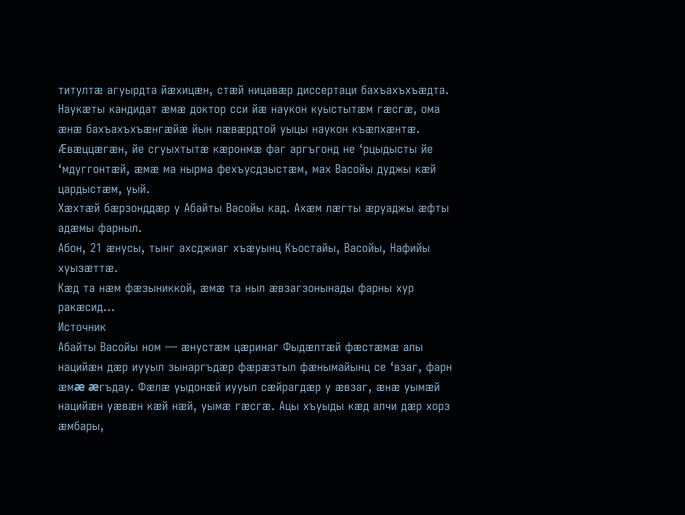титултӕ агуырдта йӕхицӕн, стӕй ницавӕр диссертаци бахъахъхъӕдта. Наукӕты кандидат ӕмӕ доктор сси йӕ наукон куыстытӕм гӕсгӕ, ома ӕнӕ бахъахъхъӕнгӕйӕ йын лӕвӕрдтой уыцы наукон къӕпхӕнтӕ.
Ӕвӕццӕгӕн, йе сгуыхтытӕ кӕронмӕ фаг аргъгонд не ‘рцыдысты йе ‘мдуггонтӕй, ӕмӕ ма нырма фехъусдзыстӕм, мах Васойы дуджы кӕй цардыстӕм, уый.
Хӕхтӕй бӕрзонддӕр у Абайты Васойы кад. Ахӕм лӕгты ӕруаджы ӕфты адӕмы фарныл.
Абон, 21 ӕнусы, тынг ахсджиаг хъӕуынц Къостайы, Васойы, Нафийы хуызӕттӕ.
Кӕд та нӕм фӕзыниккой, ӕмӕ та ныл ӕвзагзонынады фарны хур ракӕсид…
Источник
Абайты Васойы ном — æнустæм цæринаг Фыдæлтæй фæстæмæ алы нацийæн дæр иууыл зынаргъдæр фæрæзтыл фæнымайынц се ‘взаг, фарн æмæ æгъдау. Фæлæ уыдонæй иууыл сæйрагдæр у æвзаг, æнæ уымæй нацийæн уæвæн кæй нæй, уымæ гæсгæ. Ацы хъуыды кæд алчи дæр хорз æмбары,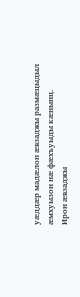уæддæр мадæлон æвзаджы размæцыдыл æмхуызон нæ фæхъуыды кæнынц.
Ирон æвзаджы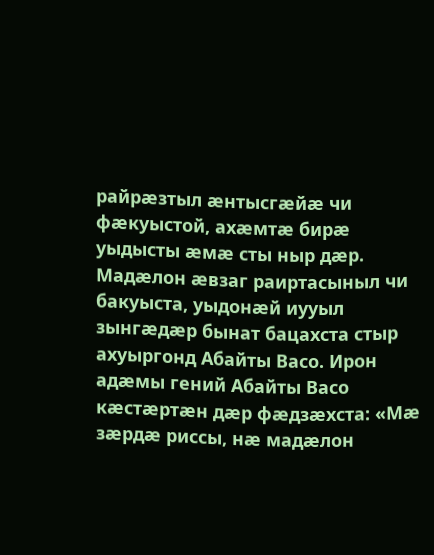райрæзтыл æнтысгæйæ чи фæкуыстой, ахæмтæ бирæ уыдысты æмæ сты ныр дæр. Мадæлон æвзаг раиртасыныл чи бакуыста, уыдонæй иууыл зынгæдæр бынат бацахста стыр ахуыргонд Абайты Васо. Ирон адæмы гений Абайты Васо кæстæртæн дæр фæдзæхста: «Мæ зæрдæ риссы, нæ мадæлон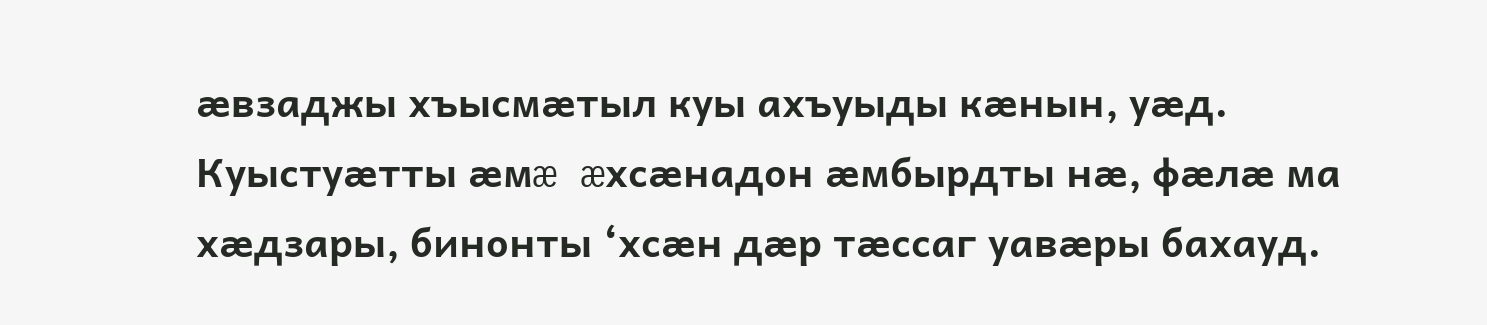æвзаджы хъысмæтыл куы ахъуыды кæнын, уæд. Куыстуæтты æмæ æхсæнадон æмбырдты нæ, фæлæ ма хæдзары, бинонты ‘хсæн дæр тæссаг уавæры бахауд.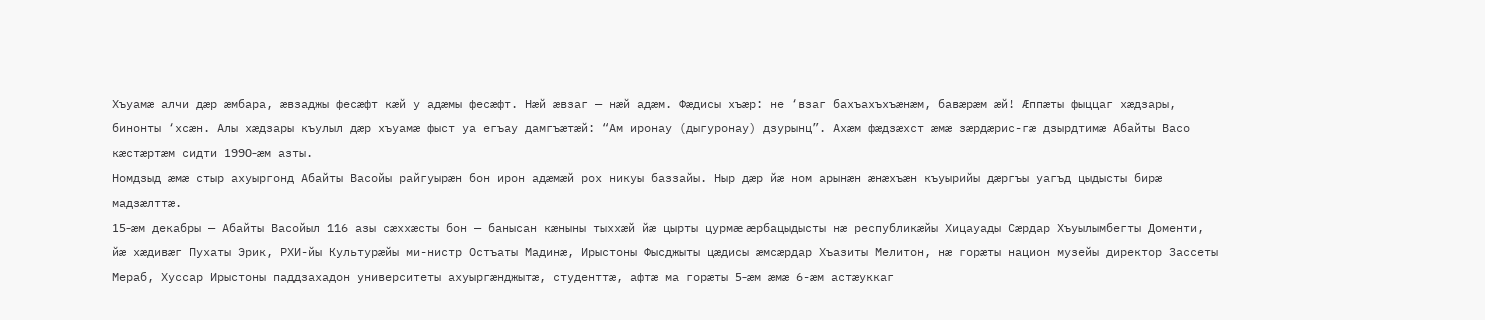Хъуамæ алчи дæр æмбара, æвзаджы фесæфт кæй у адæмы фесæфт. Нæй æвзаг — нæй адæм. Фæдисы хъæр: не ‘взаг бахъахъхъæнæм, бавæрæм æй! Æппæты фыццаг хæдзары, бинонты ‘хсæн. Алы хæдзары къулыл дæр хъуамæ фыст уа егъау дамгъæтæй: “Ам иронау (дыгуронау) дзурынц”. Ахæм фæдзæхст æмæ зæрдæрис-гæ дзырдтимæ Абайты Васо кæстæртæм сидти 1990-æм азты.
Номдзыд æмæ стыр ахуыргонд Абайты Васойы райгуырæн бон ирон адæмæй рох никуы баззайы. Ныр дæр йæ ном арынæн æнæхъæн къуырийы дæргъы уагъд цыдысты бирæ мадзæлттæ.
15-æм декабры — Абайты Васойыл 116 азы сæххæсты бон — банысан кæныны тыххæй йæ цырты цурмæ æрбацыдысты нæ республикæйы Хицауады Сæрдар Хъуылымбегты Доменти, йæ хæдивæг Пухаты Эрик, РХИ-йы Культурæйы ми-нистр Остъаты Мадинæ, Ирыстоны Фысджыты цæдисы æмсæрдар Хъазиты Мелитон, нæ горæты национ музейы директор Зассеты Мераб, Хуссар Ирыстоны паддзахадон университеты ахуыргæнджытæ, студенттæ, афтæ ма горæты 5-æм æмæ 6-æм астæуккаг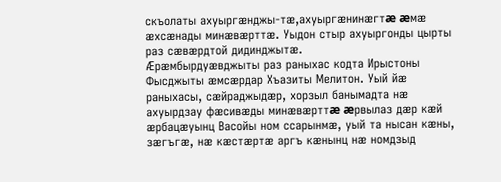скъолаты ахуыргæнджы-тæ,ахуыргæнинæгтæ æмæ æхсæнады минæвæрттæ. Уыдон стыр ахуыргонды цырты раз сæвæрдтой дидинджытæ.
Æрæмбырдуæвджыты раз раныхас кодта Ирыстоны Фысджыты æмсæрдар Хъазиты Мелитон. Уый йæ раныхасы, сæйраджыдæр, хорзыл банымадта нæ ахуырдзау фæсивæды минæвæрттæ æрвылаз дæр кæй æрбацæуынц Васойы ном ссарынмæ, уый та нысан кæны, зæгъгæ, нæ кæстæртæ аргъ кæнынц нæ номдзыд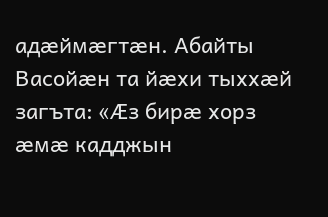адæймæгтæн. Абайты Васойæн та йæхи тыххæй загъта: «Æз бирæ хорз æмæ кадджын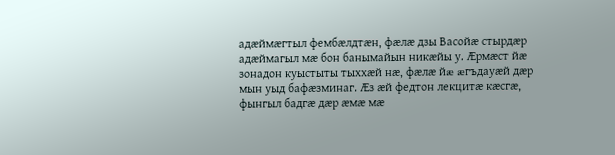адæймæгтыл фембæлдтæн, фæлæ дзы Васойæ стырдæр адæймагыл мæ бон банымайын никæйы у. Æрмæст йæ зонадон куыстыты тыххæй нæ, фæлæ йæ æгъдауæй дæр мын уыд бафæзминаг. Æз æй федтон лекцитæ кæсгæ, фынгыл бадгæ дæр æмæ мæ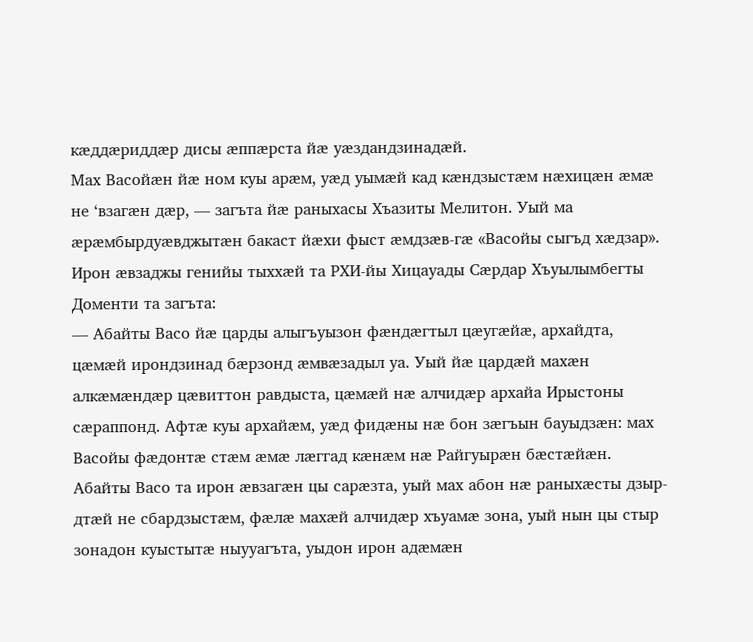кæддæриддæр дисы æппæрста йæ уæздандзинадæй.
Мах Васойæн йæ ном куы арæм, уæд уымæй кад кæндзыстæм нæхицæн æмæ не ‘взагæн дæр, — загъта йæ раныхасы Хъазиты Мелитон. Уый ма æрæмбырдуæвджытæн бакаст йæхи фыст æмдзæв-гæ «Васойы сыгъд хæдзар».
Ирон æвзаджы генийы тыххæй та РХИ-йы Хицауады Сæрдар Хъуылымбегты Доменти та загъта:
— Абайты Васо йæ царды алыгъуызон фæндæгтыл цæугæйæ, архайдта, цæмæй ирондзинад бæрзонд æмвæзадыл уа. Уый йæ цардæй махæн алкæмæндæр цæвиттон равдыста, цæмæй нæ алчидæр архайа Ирыстоны сæраппонд. Афтæ куы архайæм, уæд фидæны нæ бон зæгъын бауыдзæн: мах Васойы фæдонтæ стæм æмæ лæггад кæнæм нæ Райгуырæн бæстæйæн.
Абайты Васо та ирон æвзагæн цы сарæзта, уый мах абон нæ раныхæсты дзыр-дтæй не сбардзыстæм, фæлæ махæй алчидæр хъуамæ зона, уый нын цы стыр зонадон куыстытæ ныууагъта, уыдон ирон адæмæн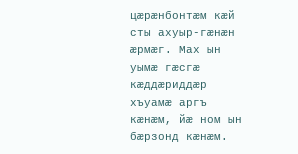цæрæнбонтæм кæй сты ахуыр-гæнæн æрмæг. Мах ын уымæ гæсгæ кæддæриддæр хъуамæ аргъ кæнæм, йæ ном ын бæрзонд кæнæм.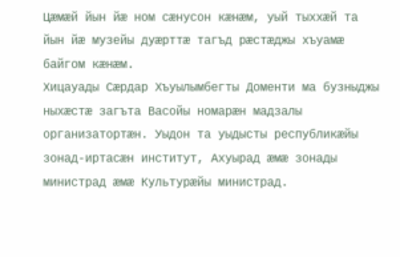Цæмæй йын йæ ном сæнусон кæнæм, уый тыххæй та йын йæ музейы дуæрттæ тагъд рæстæджы хъуамæ байгом кæнæм.
Хицауады Сæрдар Хъуылымбегты Доменти ма бузныджы ныхæстæ загъта Васойы номарæн мадзалы организатортæн. Уыдон та уыдысты республикæйы зонад-иртасæн институт, Ахуырад æмæ зонады министрад æмæ Культурæйы министрад.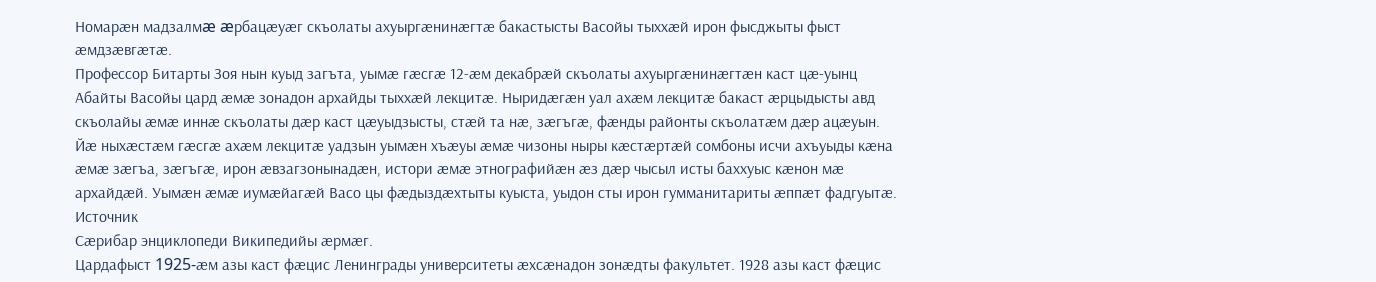Номарæн мадзалмæ æрбацæуæг скъолаты ахуыргæнинæгтæ бакастысты Васойы тыххæй ирон фысджыты фыст æмдзæвгæтæ.
Профессор Битарты Зоя нын куыд загъта, уымæ гæсгæ 12-æм декабрæй скъолаты ахуыргæнинæгтæн каст цæ-уынц Абайты Васойы цард æмæ зонадон архайды тыххæй лекцитæ. Ныридæгæн уал ахæм лекцитæ бакаст æрцыдысты авд скъолайы æмæ иннæ скъолаты дæр каст цæуыдзысты, стæй та нæ, зæгъгæ, фæнды районты скъолатæм дæр ацæуын.
Йæ ныхæстæм гæсгæ ахæм лекцитæ уадзын уымæн хъæуы æмæ чизоны ныры кæстæртæй сомбоны исчи ахъуыды кæна æмæ зæгъа, зæгъгæ, ирон æвзагзонынадæн, истори æмæ этнографийæн æз дæр чысыл исты баххуыс кæнон мæ архайдæй. Уымæн æмæ иумæйагæй Васо цы фæдыздæхтыты куыста, уыдон сты ирон гумманитариты æппæт фадгуытæ.
Источник
Сæрибар энциклопеди Википедийы æрмæг.
Цардафыст 1925-æм азы каст фæцис Ленинграды университеты æхсæнадон зонæдты факультет. 1928 азы каст фæцис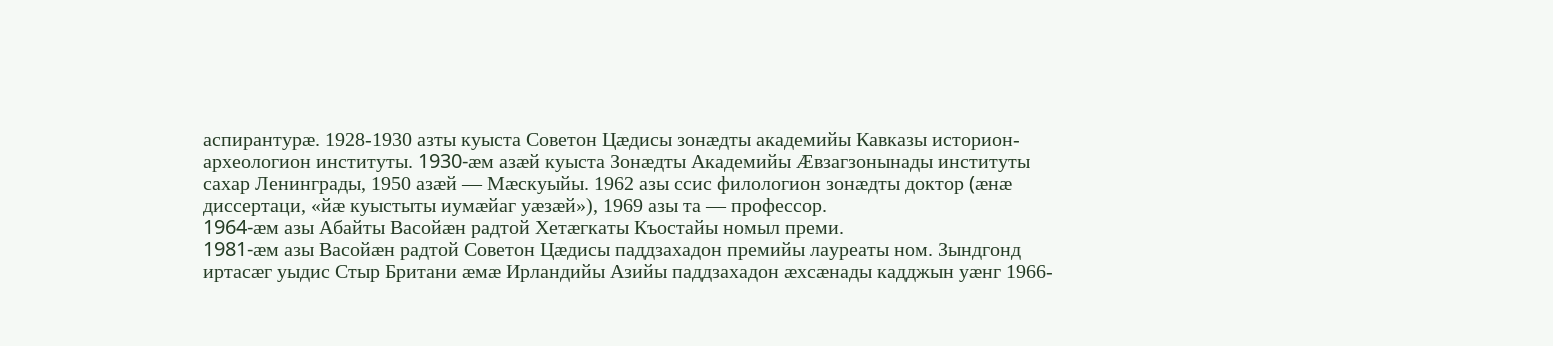аспирантурæ. 1928-1930 азты куыста Советон Цæдисы зонæдты академийы Кавказы историон-археологион институты. 1930-æм азæй куыста Зонæдты Академийы Æвзагзонынады институты сахар Ленинграды, 1950 азæй — Мæскуыйы. 1962 азы ссис филологион зонæдты доктор (æнæ диссертаци, «йæ куыстыты иумæйаг уæзæй»), 1969 азы та — профессор.
1964-æм азы Абайты Васойæн радтой Хетæгкаты Къостайы номыл преми.
1981-æм азы Васойæн радтой Советон Цæдисы паддзахадон премийы лауреаты ном. Зындгонд иртасæг уыдис Стыр Британи æмæ Ирландийы Азийы паддзахадон æхсæнады кадджын уæнг 1966-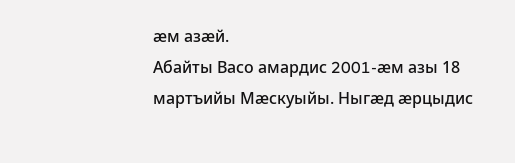æм азæй.
Абайты Васо амардис 2001-æм азы 18 мартъийы Мæскуыйы. Ныгæд æрцыдис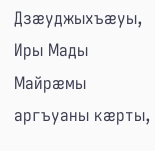Дзæуджыхъæуы, Иры Мады Майрæмы аргъуаны кæрты,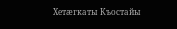Хетæгкаты Къостайы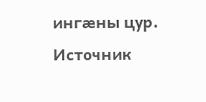ингæны цур.
Источник